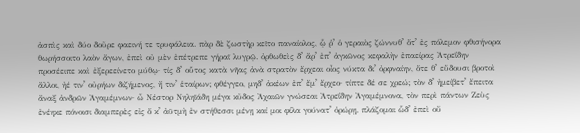ἀσπὶς καὶ δύο δοῦρε φαεινή τε τρυφάλεια. πὰρ δὲ ζωστὴρ κεῖτο παναίολος, ᾧ ῥʼ ὁ γεραιὸς ζώννυθʼ ὅτʼ ἐς πόλεμον φθισήνορα θωρήσσοιτο λαὸν ἄγων, ἐπεὶ οὐ μὲν ἐπέτρεπε γήραϊ λυγρῷ. ὀρθωθεὶς δʼ ἄρʼ ἐπʼ ἀγκῶνος κεφαλὴν ἐπαείρας Ἀτρεΐδην προσέειπε καὶ ἐξερεείνετο μύθῳ· τίς δʼ οὗτος κατὰ νῆας ἀνὰ στρατὸν ἔρχεαι οἶος νύκτα διʼ ὀρφναίην, ὅτε θʼ εὕδουσι βροτοὶ ἄλλοι, ἠέ τινʼ οὐρήων διζήμενος, ἤ τινʼ ἑταίρων; φθέγγεο, μηδʼ ἀκέων ἐπʼ ἔμʼ ἔρχεο· τίπτε δέ σε χρεώ; τὸν δʼ ἠμείβετʼ ἔπειτα ἄναξ ἀνδρῶν Ἀγαμέμνων· ὦ Νέστορ Νηληϊάδη μέγα κῦδος Ἀχαιῶν γνώσεαι Ἀτρεΐδην Ἀγαμέμνονα, τὸν περὶ πάντων Ζεὺς ἐνέηκε πόνοισι διαμπερὲς εἰς ὅ κʼ ἀϋτμὴ ἐν στήθεσσι μένῃ καί μοι φίλα γούνατʼ ὀρώρῃ. πλάζομαι ὧδʼ ἐπεὶ οὔ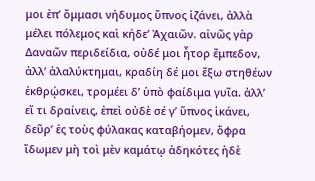μοι ἐπʼ ὄμμασι νήδυμος ὕπνος ἱζάνει, ἀλλὰ μέλει πόλεμος καὶ κήδεʼ Ἀχαιῶν. αἰνῶς γὰρ Δαναῶν περιδείδια, οὐδέ μοι ἦτορ ἔμπεδον, ἀλλʼ ἀλαλύκτημαι, κραδίη δέ μοι ἔξω στηθέων ἐκθρῴσκει, τρομέει δʼ ὑπὸ φαίδιμα γυῖα. ἀλλʼ εἴ τι δραίνεις, ἐπεὶ οὐδὲ σέ γʼ ὕπνος ἱκάνει, δεῦρʼ ἐς τοὺς φύλακας καταβήομεν, ὄφρα ἴδωμεν μὴ τοὶ μὲν καμάτῳ ἀδηκότες ἠδὲ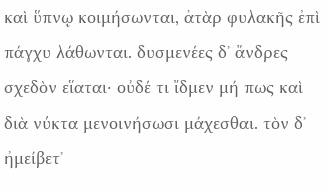καὶ ὕπνῳ κοιμήσωνται, ἀτὰρ φυλακῆς ἐπὶ πάγχυ λάθωνται. δυσμενέες δʼ ἄνδρες σχεδὸν εἵαται· οὐδέ τι ἴδμεν μή πως καὶ διὰ νύκτα μενοινήσωσι μάχεσθαι. τὸν δʼ ἠμείβετʼ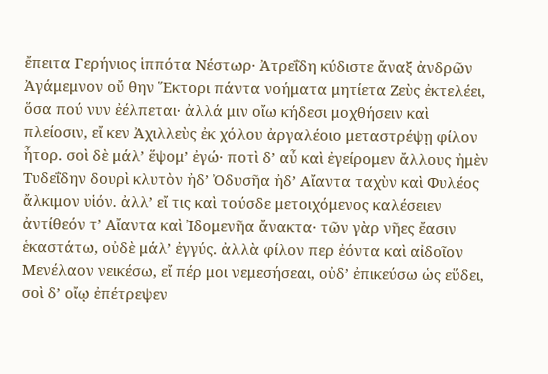ἔπειτα Γερήνιος ἱππότα Νέστωρ· Ἀτρεΐδη κύδιστε ἄναξ ἀνδρῶν Ἀγάμεμνον οὔ θην Ἕκτορι πάντα νοήματα μητίετα Ζεὺς ἐκτελέει, ὅσα πού νυν ἐέλπεται· ἀλλά μιν οἴω κήδεσι μοχθήσειν καὶ πλείοσιν, εἴ κεν Ἀχιλλεὺς ἐκ χόλου ἀργαλέοιο μεταστρέψῃ φίλον ἦτορ. σοὶ δὲ μάλʼ ἕψομʼ ἐγώ· ποτὶ δʼ αὖ καὶ ἐγείρομεν ἄλλους ἠμὲν Τυδεΐδην δουρὶ κλυτὸν ἠδʼ Ὀδυσῆα ἠδʼ Αἴαντα ταχὺν καὶ Φυλέος ἄλκιμον υἱόν. ἀλλʼ εἴ τις καὶ τούσδε μετοιχόμενος καλέσειεν ἀντίθεόν τʼ Αἴαντα καὶ Ἰδομενῆα ἄνακτα· τῶν γὰρ νῆες ἔασιν ἑκαστάτω, οὐδὲ μάλʼ ἐγγύς. ἀλλὰ φίλον περ ἐόντα καὶ αἰδοῖον Μενέλαον νεικέσω, εἴ πέρ μοι νεμεσήσεαι, οὐδʼ ἐπικεύσω ὡς εὕδει, σοὶ δʼ οἴῳ ἐπέτρεψεν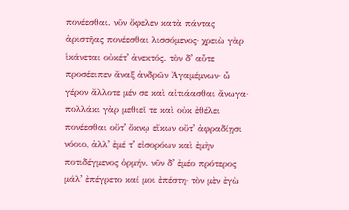πονέεσθαι. νῦν ὄφελεν κατὰ πάντας ἀριστῆας πονέεσθαι λισσόμενος· χρειὼ γὰρ ἱκάνεται οὐκέτʼ ἀνεκτός. τὸν δʼ αὖτε προσέειπεν ἄναξ ἀνδρῶν Ἀγαμέμνων· ὦ γέρον ἄλλοτε μέν σε καὶ αἰτιάασθαι ἄνωγα· πολλάκι γὰρ μεθιεῖ τε καὶ οὐκ ἐθέλει πονέεσθαι οὔτʼ ὄκνῳ εἴκων οὔτʼ ἀφραδίῃσι νόοιο, ἀλλʼ ἐμέ τʼ εἰσορόων καὶ ἐμὴν ποτιδέγμενος ὁρμήν. νῦν δʼ ἐμέο πρότερος μάλʼ ἐπέγρετο καί μοι ἐπέστη· τὸν μὲν ἐγὼ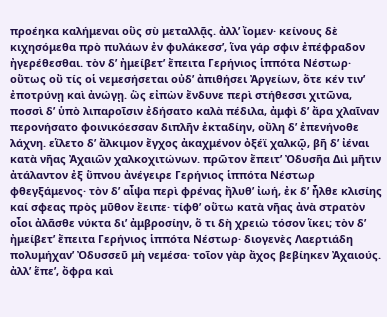προέηκα καλήμεναι οὓς σὺ μεταλλᾷς. ἀλλʼ ἴομεν· κείνους δὲ κιχησόμεθα πρὸ πυλάων ἐν φυλάκεσσʼ, ἵνα γάρ σφιν ἐπέφραδον ἠγερέθεσθαι. τὸν δʼ ἠμείβετʼ ἔπειτα Γερήνιος ἱππότα Νέστωρ· οὕτως οὔ τίς οἱ νεμεσήσεται οὐδʼ ἀπιθήσει Ἀργείων, ὅτε κέν τινʼ ἐποτρύνῃ καὶ ἀνώγῃ. ὣς εἰπὼν ἔνδυνε περὶ στήθεσσι χιτῶνα, ποσσὶ δʼ ὑπὸ λιπαροῖσιν ἐδήσατο καλὰ πέδιλα, ἀμφὶ δʼ ἄρα χλαῖναν περονήσατο φοινικόεσσαν διπλῆν ἐκταδίην, οὔλη δʼ ἐπενήνοθε λάχνη. εἵλετο δʼ ἄλκιμον ἔγχος ἀκαχμένον ὀξέϊ χαλκῷ, βῆ δʼ ἰέναι κατὰ νῆας Ἀχαιῶν χαλκοχιτώνων. πρῶτον ἔπειτʼ Ὀδυσῆα Διὶ μῆτιν ἀτάλαντον ἐξ ὕπνου ἀνέγειρε Γερήνιος ἱππότα Νέστωρ φθεγξάμενος· τὸν δʼ αἶψα περὶ φρένας ἤλυθʼ ἰωή, ἐκ δʼ ἦλθε κλισίης καί σφεας πρὸς μῦθον ἔειπε· τίφθʼ οὕτω κατὰ νῆας ἀνὰ στρατὸν οἶοι ἀλᾶσθε νύκτα διʼ ἀμβροσίην, ὅ τι δὴ χρειὼ τόσον ἵκει; τὸν δʼ ἠμείβετʼ ἔπειτα Γερήνιος ἱππότα Νέστωρ· διογενὲς Λαερτιάδη πολυμήχανʼ Ὀδυσσεῦ μὴ νεμέσα· τοῖον γὰρ ἄχος βεβίηκεν Ἀχαιούς. ἀλλʼ ἕπεʼ, ὄφρα καὶ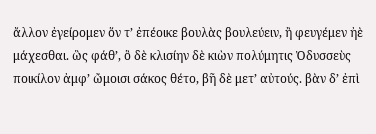ἄλλον ἐγείρομεν ὅν τʼ ἐπέοικε βουλὰς βουλεύειν, ἢ φευγέμεν ἠὲ μάχεσθαι. ὣς φάθʼ, ὃ δὲ κλισίην δὲ κιὼν πολύμητις Ὀδυσσεὺς ποικίλον ἀμφʼ ὤμοισι σάκος θέτο, βῆ δὲ μετʼ αὐτούς. βὰν δʼ ἐπὶ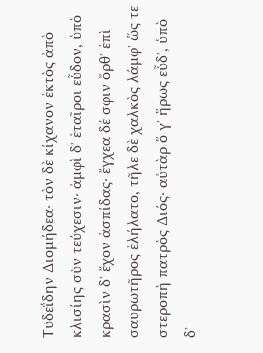Τυδεΐδην Διομήδεα· τὸν δὲ κίχανον ἐκτὸς ἀπὸ κλισίης σὺν τεύχεσιν· ἀμφὶ δʼ ἑταῖροι εὗδον, ὑπὸ κρασὶν δʼ ἔχον ἀσπίδας· ἔγχεα δέ σφιν ὄρθʼ ἐπὶ σαυρωτῆρος ἐλήλατο, τῆλε δὲ χαλκὸς λάμφʼ ὥς τε στεροπὴ πατρὸς Διός· αὐτὰρ ὅ γʼ ἥρως εὗδʼ, ὑπὸ δʼ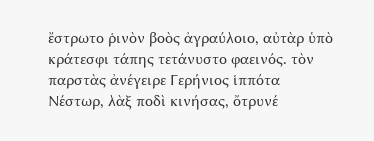ἔστρωτο ῥινὸν βοὸς ἀγραύλοιο, αὐτὰρ ὑπὸ κράτεσφι τάπης τετάνυστο φαεινός. τὸν παρστὰς ἀνέγειρε Γερήνιος ἱππότα Νέστωρ, λὰξ ποδὶ κινήσας, ὄτρυνέ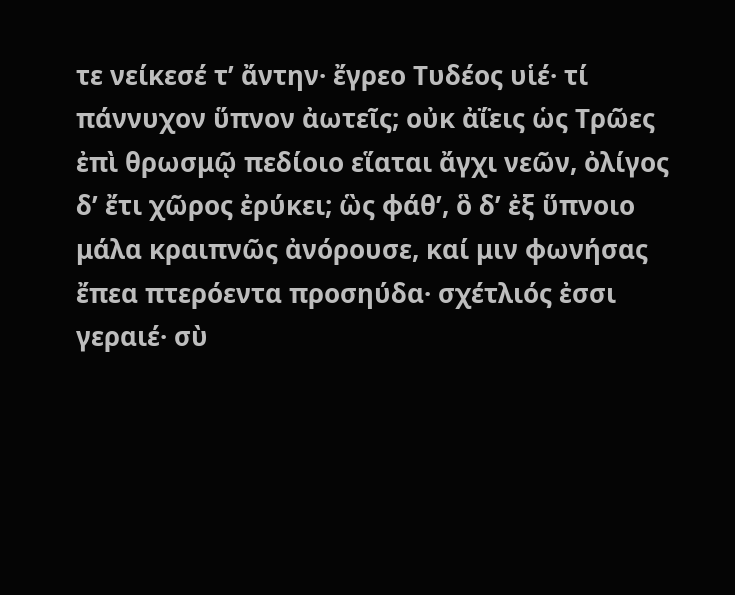τε νείκεσέ τʼ ἄντην· ἔγρεο Τυδέος υἱέ· τί πάννυχον ὕπνον ἀωτεῖς; οὐκ ἀΐεις ὡς Τρῶες ἐπὶ θρωσμῷ πεδίοιο εἵαται ἄγχι νεῶν, ὀλίγος δʼ ἔτι χῶρος ἐρύκει; ὣς φάθʼ, ὃ δʼ ἐξ ὕπνοιο μάλα κραιπνῶς ἀνόρουσε, καί μιν φωνήσας ἔπεα πτερόεντα προσηύδα· σχέτλιός ἐσσι γεραιέ· σὺ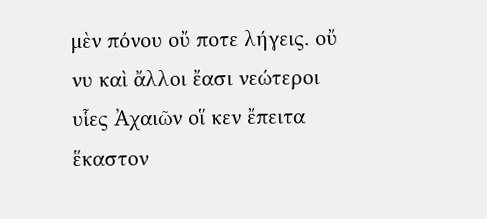μὲν πόνου οὔ ποτε λήγεις. οὔ νυ καὶ ἄλλοι ἔασι νεώτεροι υἷες Ἀχαιῶν οἵ κεν ἔπειτα ἕκαστον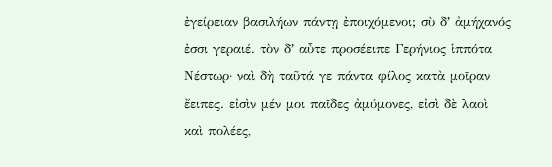ἐγείρειαν βασιλήων πάντῃ ἐποιχόμενοι; σὺ δʼ ἀμήχανός ἐσσι γεραιέ. τὸν δʼ αὖτε προσέειπε Γερήνιος ἱππότα Νέστωρ· ναὶ δὴ ταῦτά γε πάντα φίλος κατὰ μοῖραν ἔειπες. εἰσὶν μέν μοι παῖδες ἀμύμονες, εἰσὶ δὲ λαοὶ καὶ πολέες,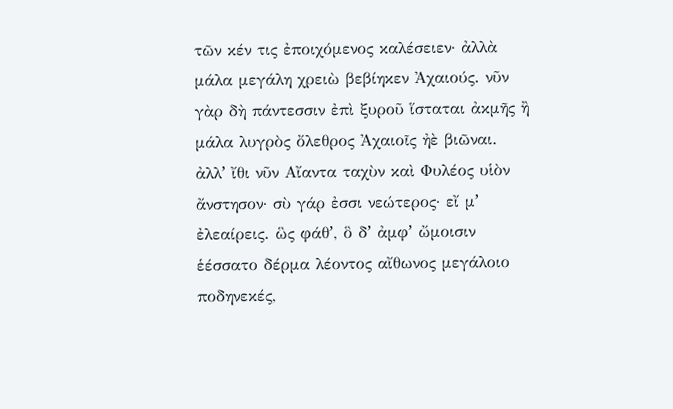τῶν κέν τις ἐποιχόμενος καλέσειεν· ἀλλὰ μάλα μεγάλη χρειὼ βεβίηκεν Ἀχαιούς. νῦν γὰρ δὴ πάντεσσιν ἐπὶ ξυροῦ ἵσταται ἀκμῆς ἢ μάλα λυγρὸς ὄλεθρος Ἀχαιοῖς ἠὲ βιῶναι. ἀλλʼ ἴθι νῦν Αἴαντα ταχὺν καὶ Φυλέος υἱὸν ἄνστησον· σὺ γάρ ἐσσι νεώτερος· εἴ μʼ ἐλεαίρεις. ὣς φάθʼ, ὃ δʼ ἀμφʼ ὤμοισιν ἑέσσατο δέρμα λέοντος αἴθωνος μεγάλοιο ποδηνεκές,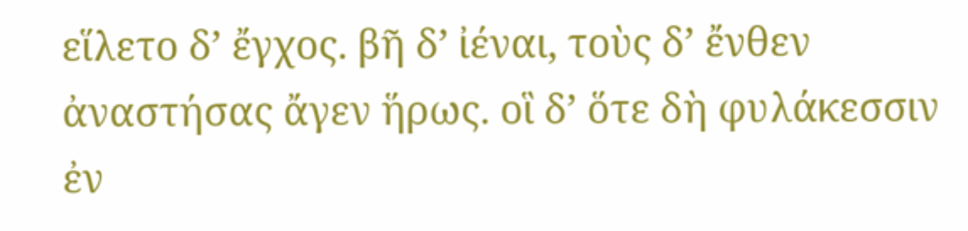εἵλετο δʼ ἔγχος. βῆ δʼ ἰέναι, τοὺς δʼ ἔνθεν ἀναστήσας ἄγεν ἥρως. οἳ δʼ ὅτε δὴ φυλάκεσσιν ἐν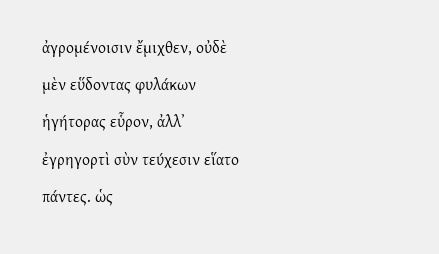ἀγρομένοισιν ἔμιχθεν, οὐδὲ μὲν εὕδοντας φυλάκων ἡγήτορας εὗρον, ἀλλʼ ἐγρηγορτὶ σὺν τεύχεσιν εἵατο πάντες. ὡς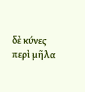δὲ κύνες περὶ μῆλα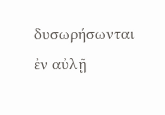δυσωρήσωνται ἐν αὐλῇ